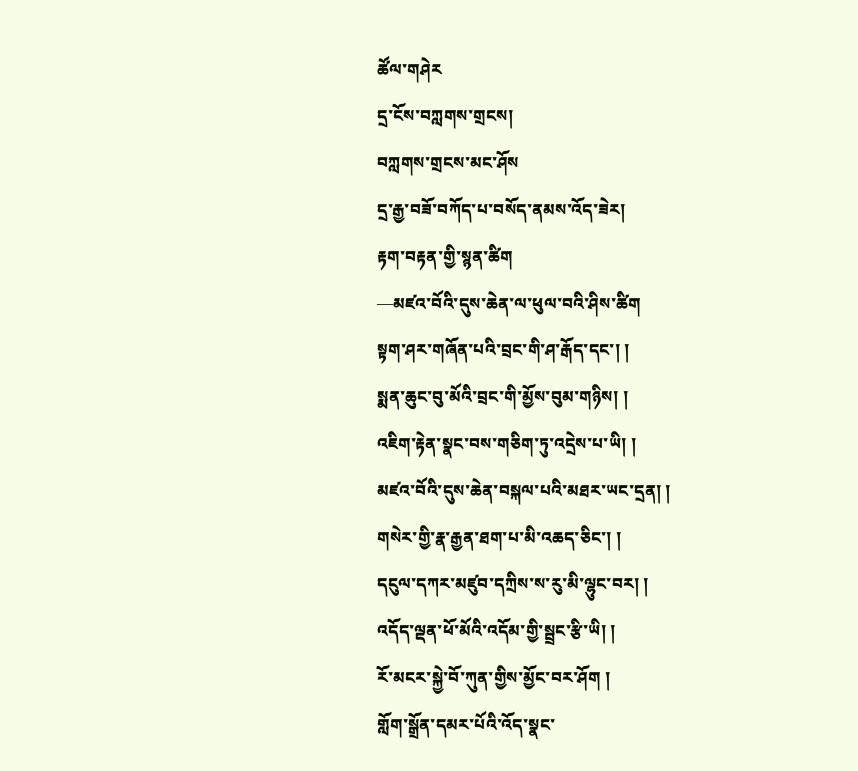ཚོལ་གཤེར
དྲ་ངོས་བཀླགས་གྲངས།
བཀླགས་གྲངས་མང་ཤོས
དྲ་རྒྱ་བཟོ་བཀོད་པ་བསོད་ནམས་འོད་ཟེར།
རྟག་བརྟན་གྱི་སྙན་ཚིག
—མཛའ་བོའི་དུས་ཆེན་ལ་ཕུལ་བའི་ཤིས་ཚིག
སྟག་ཤར་གཞོན་པའི་བྲང་གི་ཤ་རྒོད་དང་། །
སྨན་ཆུང་བུ་མོའི་བྲང་གི་མྱོས་བུམ་གཉིས། །
འཇིག་རྟེན་སྣང་བས་གཅིག་ཏུ་འདྲེས་པ་ཡི། །
མཛའ་བོའི་དུས་ཆེན་བསྐལ་པའི་མཐར་ཡང་དྲན། །
གསེར་གྱི་རྣ་རྒྱན་ཐག་པ་མི་འཆད་ཅིང་། །
དངུལ་དཀར་མཛུབ་དཀྲིས་ས་རུ་མི་ལྷུང་བར། །
འདོད་ལྡན་ཕོ་མོའི་འདོམ་གྱི་སྦྲང་རྩི་ཡི། །
རོ་མངར་སྐྱེ་བོ་ཀུན་གྱིས་མྱོང་བར་ཤོག །
གློག་སྒྲོན་དམར་པོའི་འོད་སྣང་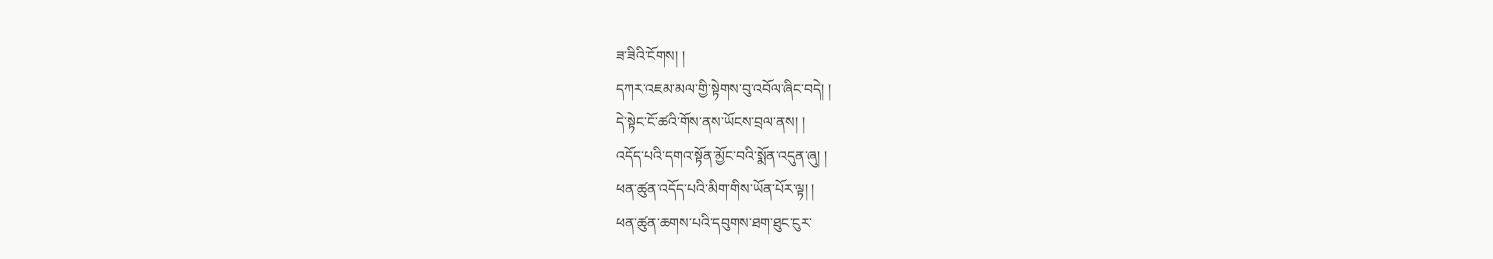ཟ་ཟིའི་ངོགས། །
དཀར་འཇམ་མལ་གྱི་སྟེགས་བུ་འབོལ་ཞིང་བདེ། །
དེ་སྟེང་ངོ་ཚའི་གོས་ནས་ཡོངས་བྲལ་ནས། །
འདོད་པའི་དགའ་སྟོན་མྱོང་བའི་སྨོན་འདུན་ཞུ། །
ཕན་ཚུན་འདོད་པའི་མིག་གིས་ཡོན་པོར་ལྟ། །
ཕན་ཚུན་ཆགས་པའི་དབུགས་ཐག་ཐུང་ངུར་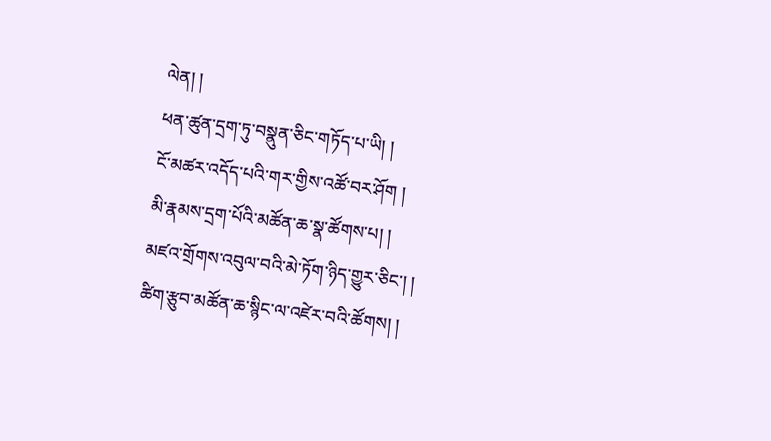ལེན། །
ཕན་ཚུན་དྲག་ཏུ་བསྣུན་ཅིང་གཏོད་པ་ཡི། །
ངོ་མཚར་འདོད་པའི་གར་གྱིས་འཚོ་བར་ཤོག །
མི་རྣམས་དྲག་པོའི་མཚོན་ཆ་སྣ་ཚོགས་པ། །
མཛའ་གྲོགས་འབུལ་བའི་མེ་ཏོག་ཉིད་གྱུར་ཅིང་། །
ཚིག་རྩུབ་མཚོན་ཆ་སྙིང་ལ་འཛེར་བའི་ཚོགས། །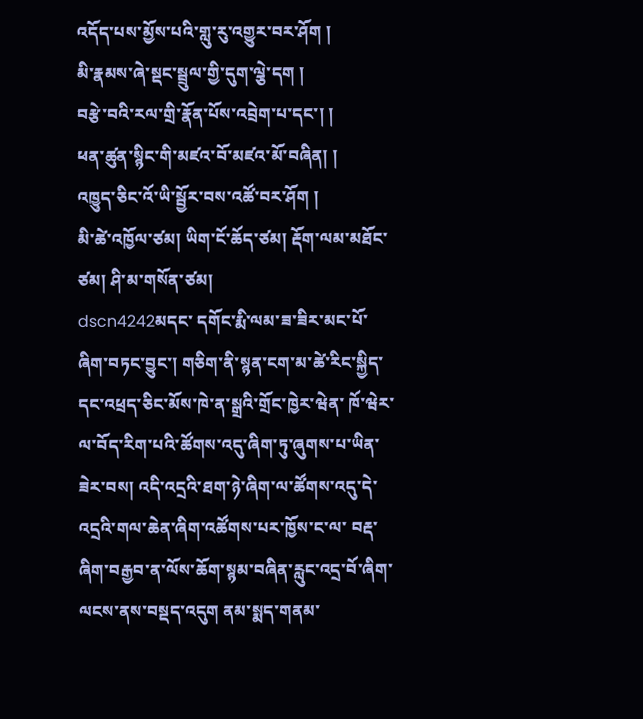འདོད་པས་མྱོས་པའི་གླུ་རུ་འགྱུར་བར་ཤོག །
མི་རྣམས་ཞེ་སྡང་སྦྲུལ་གྱི་དུག་ལྕེ་དག །
བརྩེ་བའི་རལ་གྲི་རྣོན་པོས་འབྲེག་པ་དང་། །
ཕན་ཚུན་སྙིང་གི་མཛའ་བོ་མཛའ་མོ་བཞིན། །
འཁྱུད་ཅིང་འོ་ཡི་སྦྱོར་བས་འཚོ་བར་ཤོག །
མི་ཚེ་འཁྱོལ་ཙམ། ཡིག་ངོ་ཆོད་ཙམ། རྡོག་ལམ་མཐོང་ཙམ། ཤི་མ་གསོན་ཙམ།
dscn4242མདང་ དགོང་རྨི་ལམ་ཟ་ཟིར་མང་པོ་ཞིག་བཏང་བྱུང་། གཅིག་ནི་སྙན་ངག་མ་ཚེ་རིང་སྐྱིད་དང་འཕྲད་ཅིང་མོས་ཁེ་ན་སྒྲའི་གྲོང་ཁྱེར་ཝེན་ ཁོ་ཝེར་ལ་བོད་རིག་པའི་ཚོགས་འདུ་ཞིག་ཏུ་ཞུགས་པ་ཡིན་ཟེར་བས། འདི་འདྲའི་ཐག་ཉེ་ཞིག་ལ་ཚོགས་འདུ་དེ་འདྲའི་གལ་ཆེན་ཞིག་འཚོགས་པར་ཁྱོས་ང་ལ་ བརྡ་ཞིག་བརྒྱབ་ན་ལོས་ཆོག་སྙམ་བཞིན་རླུང་འདྲ་བོ་ཞིག་ལངས་ནས་བསྡད་འདུག ནམ་སྨད་གནམ་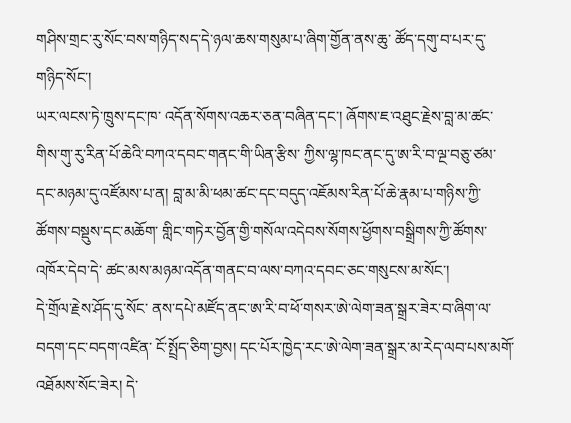གཤིས་གྲང་རུ་སོང་བས་གཉིད་སད་དེ་ཉལ་ཆས་གསུམ་པ་ཞིག་གྱོན་ནས་ཆུ་ ཚོད་དགུ་བ་པར་དུ་གཉིད་སོང་།
ཡར་ལངས་ཏེ་ཁྲུས་དང་ཁ་ འདོན་སོགས་འཆར་ཅན་བཞིན་དང་། ཞོགས་ཇ་འཐུང་རྗེས་བླ་མ་ཚང་གིས་གུ་རུ་རིན་པོ་ཆེའི་བཀའ་དབང་གནང་གི་ཡིན་རྩིས་ ཀྱིས་ལྷ་ཁང་ནང་དུ་ཨ་རི་བ་ལྔ་བཅུ་ཙམ་དང་མཉམ་དུ་འཛོམས་པ་ན། བླ་མ་མི་ཕམ་ཚང་དང་བདུད་འཇོམས་རིན་པོ་ཆེ་རྣམ་པ་གཉིས་ཀྱི་ཚོགས་བསྡུས་དང་མཆོག་ གླིང་གཏེར་བྱོན་གྱི་གསོལ་འདེབས་སོགས་ཕྱོགས་བསྒྲིགས་ཀྱི་ཚོགས་འཁོར་དེབ་དེ་ ཚང་མས་མཉམ་འདོན་གནང་བ་ལས་བཀའ་དབང་ཅང་གསུངས་མ་སོང་།
དེ་གྲོལ་རྗེས་ཤོད་དུ་སོང་ ནས་དཔེ་མཛོད་ནང་ཨ་རི་བ་ཕོ་གསར་ཨེ་ལེག་ཟན་སྒྲར་ཟེར་བ་ཞིག་ལ་བདག་དང་བདག་འཛིན་ ངོ་སྤྲོད་ཅིག་བྱས། དང་པོར་ཁྱེད་རང་ཨེ་ལེག་ཟན་སྒྲར་མ་རེད་ལབ་པས་མགོ་འཐོམས་སོང་ཟེར། དེ་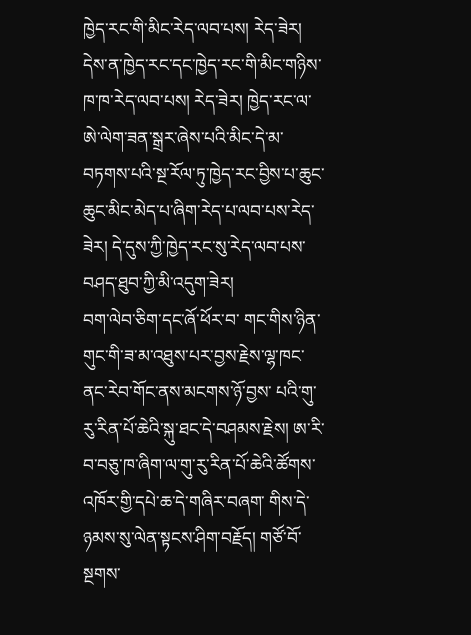ཁྱེད་རང་གི་མིང་རེད་ལབ་པས། རེད་ཟེར། དེས་ན་ཁྱེད་རང་དང་ཁྱེད་རང་གི་མིང་གཉིས་ཁ་ཁ་རེད་ལབ་པས། རེད་ཟེར། ཁྱེད་རང་ལ་ ཨེ་ལེག་ཟན་སྒྲར་ཞེས་པའི་མིང་དེ་མ་བཏགས་པའི་སྔ་རོལ་ཏུ་ཁྱེད་རང་བྱིས་པ་ཆུང་ ཆུང་མིང་མེད་པ་ཞིག་རེད་པ་ལབ་པས་རེད་ཟེར། དེ་དུས་ཀྱི་ཁྱེད་རང་སུ་རེད་ལབ་པས་བཤད་ཐུབ་ཀྱི་མི་འདུག་ཟེར།
བག་ལེབ་ཅིག་དང་ཞོ་ཕོར་བ་ གང་གིས་ཉིན་གུང་གི་ཟ་མ་འཐུས་པར་བྱས་རྗེས་ལྷ་ཁང་ནང་རེབ་གོང་ནས་མངགས་ཉོ་བྱས་ པའི་གུ་རུ་རིན་པོ་ཆེའི་སྐུ་ཐང་དེ་བཤམས་རྗེས། ཨ་རི་བ་བཅུ་ཁ་ཞིག་ལ་གུ་རུ་རིན་པོ་ཆེའི་ཚོགས་འཁོར་གྱི་དཔེ་ཆ་དེ་གཞིར་བཞག་ གིས་དེ་ཉམས་སུ་ལེན་སྟངས་ཤིག་བརྗོད། གཙོ་བོ་སྔགས་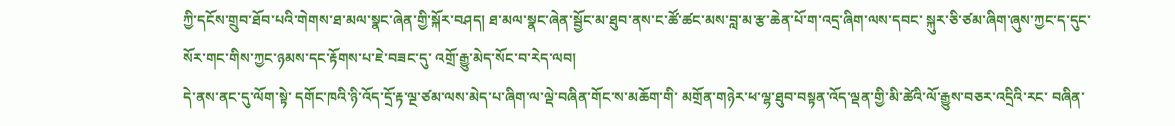ཀྱི་དངོས་གྲུབ་ཐོབ་པའི་གེགས་ཐ་མལ་སྣང་ཞེན་གྱི་སྐོར་བཤད། ཐ་མལ་སྣང་ཞེན་སྦྱོང་མ་ཐུབ་ནས་ང་ཚོ་ཚང་མས་བླ་མ་རྩ་ཆེན་པོ་ག་འདྲ་ཞིག་ལས་དབང་ སྐུར་ཅི་ཙམ་ཞིག་ཞུས་ཀྱང་ད་དུང་སོར་གང་གིས་ཀྱང་ཉམས་དང་རྟོགས་པ་ཇེ་བཟང་དུ་ འགྲོ་རྒྱུ་མེད་སོང་བ་རེད་ལབ།
དེ་ནས་ནང་དུ་ལོག་སྟེ་ དགོང་ཁའི་ཉི་འོད་དྲོ་རྟ་ལྔ་ཙམ་ལས་མེད་པ་ཞིག་ལ་ལྡེ་བཞིན་གོང་ས་མཆོག་གི་ མགྲོན་གཉེར་ཕ་ལྷ་ཐུབ་བསྟན་འོད་ལྡན་གྱི་མི་ཚེའི་ལོ་རྒྱུས་བཅར་འདྲིའི་རང་ བཞིན་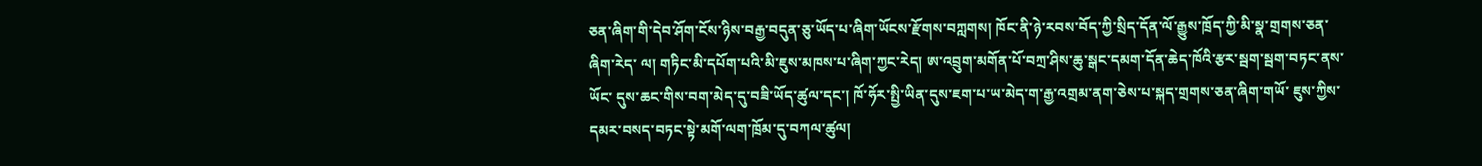ཅན་ཞིག་གི་དེབ་ཤོག་ངོས་ཉིས་བརྒྱ་བདུན་ཅུ་ཡོད་པ་ཞིག་ཡོངས་རྫོགས་བཀླགས། ཁོང་ནི་ཉེ་རབས་བོད་ཀྱི་སྲིད་དོན་ལོ་རྒྱུས་ཁྲོད་ཀྱི་མི་སྣ་གྲགས་ཅན་ཞིག་རེད་ ལ། གཏིང་མི་དཔོག་པའི་མི་ཇུས་མཁས་པ་ཞིག་ཀྱང་རེད། ཨ་འབྲུག་མགོན་པོ་བཀྲ་ཤིས་ཆུ་སྒང་དམག་དོན་ཆེད་ཁོའི་རྩར་སྦག་སྦག་བཏང་ནས་ཡོང་ དུས་ཆང་གིས་བག་མེད་དུ་བཟི་ཡོད་ཚུལ་དང་། ཁོ་ཧོར་སྤྱི་ཡིན་དུས་ཇག་པ་ཡ་མེད་ག་རྒྱ་འགྲམ་ནག་ཅེས་པ་སྐད་གྲགས་ཅན་ཞིག་གཡོ་ ཇུས་ཀྱིས་དམར་བསད་བཏང་སྟེ་མགོ་ལག་ཁྲོམ་དུ་བཀལ་ཚུལ།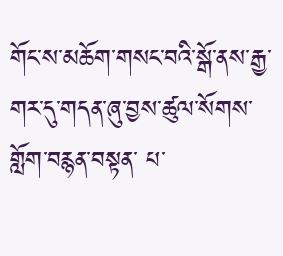གོང་ས་མཆོག་གསང་བའི་སྒོ་ནས་རྒྱ་གར་དུ་གདན་ཞུ་བྱས་ཚུལ་སོགས་གློག་བརྙན་བསྟན་ པ་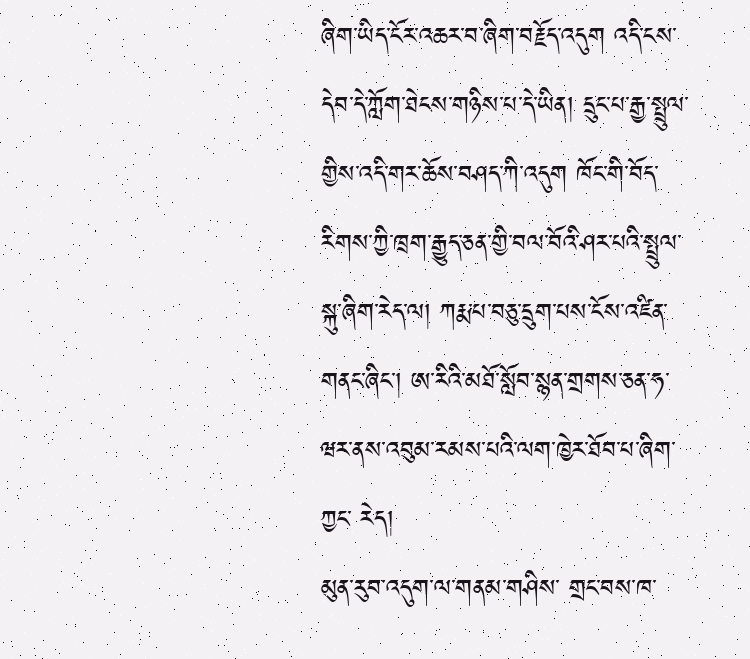ཞིག་ཡིད་ངོར་འཆར་བ་ཞིག་བརྗོད་འདུག འདི་ངས་དེབ་དེ་ཀློག་ཐེངས་གཉིས་པ་དེ་ཡིན། དྲུང་པ་རྒྱ་སྤྲུལ་གྱིས་འདི་གར་ཆོས་བཤད་ཀི་འདུག ཁོང་གི་བོད་རིགས་ཀྱི་ཁྲག་རྒྱུད་ཅན་གྱི་བལ་བོའི་ཤར་པའི་སྤྲུལ་སྐུ་ཞིག་རེད་ལ། ཀརྨ་པ་བཅུ་དྲུག་པས་ངོས་འཛིན་གནང་ཞིང་། ཨ་རིའི་མཐོ་སློབ་སྙན་གྲགས་ཅན་ཧ་ཝར་ནས་འབུམ་རམས་པའི་ལག་ཁྱེར་ཐོབ་པ་ཞིག་ཀྱང་ རེད།
མུན་རུབ་འདུག་ལ་གནམ་གཤིས་ གྲང་བས་ཁ་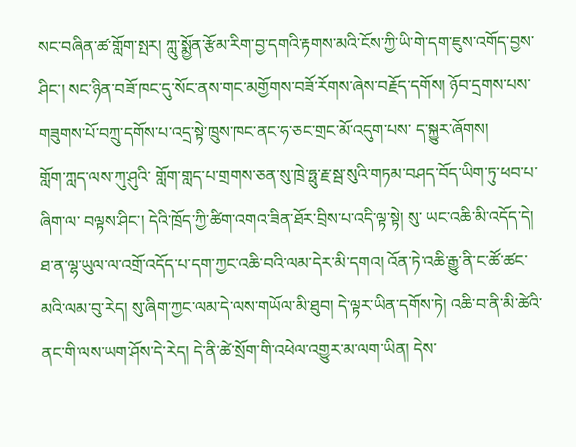སང་བཞིན་ཚ་གློག་སྤར། ཀླུ་སྨྱོན་རྩོམ་རིག་བྱ་དགའི་རྟགས་མའི་ངོས་ཀྱི་ཡི་གེ་དག་ཇུས་འགོད་བྱས་ཤིང་། སང་ཉིན་བཟོ་ཁང་དུ་སོང་ནས་གང་མགྱོགས་བཟོ་རོགས་ཞེས་བརྗོད་དགོས། ཉོབ་དྲགས་པས་གཟུགས་པོ་བཀྲུ་དགོས་པ་འདྲ་སྟེ་ཁྲུས་ཁང་ནང་ཧ་ཅང་གྲང་མོ་འདུག་པས་ ད་སྐྱུར་ཞོགས།
གློག་ཀླད་ལས་ཀུ་ཤུའི་ གློག་གླད་པ་གྲགས་ཅན་སུ་ཁྲེ་ཧྥུ་རྗ་སྦ་སུའི་གཏམ་བཤད་བོད་ཡིག་ཏུ་ཕབ་པ་ཞིག་ལ་ བལྟས་ཤིང་། དེའི་ཁྲོད་ཀྱི་ཚིག་འགའ་ཟིན་ཐོར་བྲིས་པ་འདི་ལྟ་སྟེ། སུ་ ཡང་འཆི་མི་འདོད་དེ། ཐ་ན་ལྷ་ཡུལ་ལ་འགྲོ་འདོད་པ་དག་ཀྱང་འཆི་བའི་ལམ་དེར་མི་དགའ། འོན་ཏེ་འཆི་རྒྱུ་ནི་ང་ཚོ་ཚང་མའི་ལམ་བུ་རེད། སུ་ཞིག་ཀྱང་ལམ་དེ་ལས་གཡོལ་མི་ཐུབ། དེ་ལྟར་ཡིན་དགོས་ཏེ། འཆི་བ་ནི་མི་ཚེའི་ནང་གི་ལས་ཡག་ཤོས་དེ་རེད། དེ་ནི་ཚེ་སྲོག་གི་འཕེལ་འགྱུར་མ་ལག་ཡིན། དེས་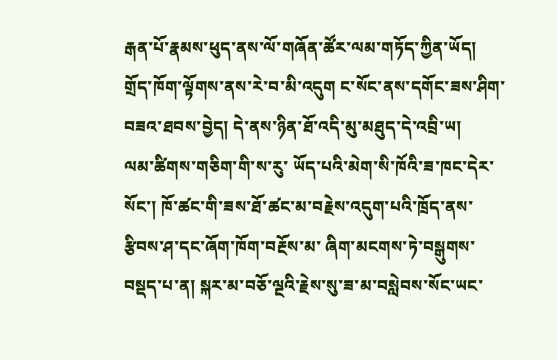རྒན་པོ་རྣམས་ཕུད་ནས་ལོ་གཞོན་ཚོར་ལམ་གཏོད་ཀྱིན་ཡོད།
གྲོད་ཁོག་ལྟོགས་ནས་རེ་བ་མི་འདུག ང་སོང་ནས་དགོང་ཟས་ཤིག་བཟའ་ཐབས་བྱེད། དེ་ནས་ཉིན་ཐོ་འདི་མུ་མཐུད་དེ་འབྲི་ཡ།
ལམ་ཚིགས་གཅིག་གི་ས་རུ་ ཡོད་པའི་མེག་སི་ཁོའི་ཟ་ཁང་དེར་སོང་། ཁོ་ཚང་གི་ཟས་ཐོ་ཚང་མ་བརྗེས་འདུག་པའི་ཁྲོད་ནས་རྩིབས་ཤ་དང་ཞོག་ཁོག་བརྔོས་མ་ ཞིག་མངགས་ཏེ་བསྒུགས་བསྡད་པ་ན། སྐར་མ་བཅོ་ལྔའི་རྗེས་སུ་ཟ་མ་བསླེབས་སོང་ཡང་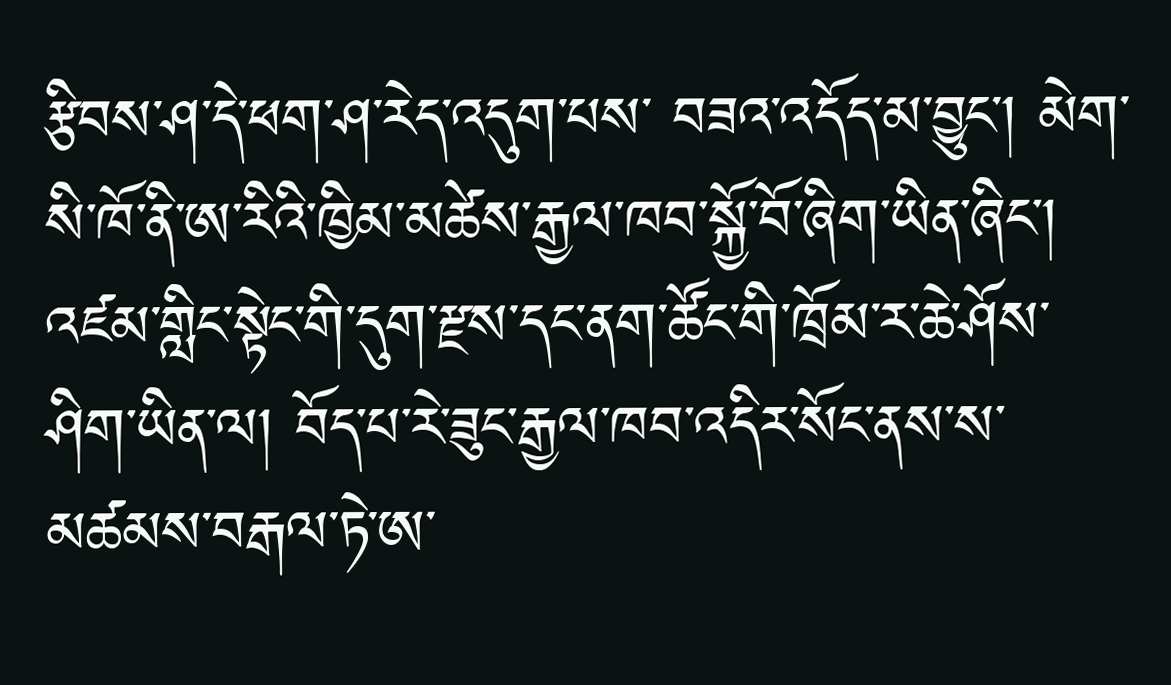རྩིབས་ཤ་དེ་ཕག་ཤ་རེད་འདུག་པས་ བཟའ་འདོད་མ་བྱུང་། མེག་སི་ཁོ་ནི་ཨ་རིའི་ཁྱིམ་མཚེས་རྒྱལ་ཁབ་སྐྱོ་བོ་ཞིག་ཡིན་ཞིང་། འཛམ་གླིང་སྟེང་གི་དུག་རྫས་དང་ནག་ཚོང་གི་ཁྲོམ་ར་ཆེ་ཤོས་ཤིག་ཡིན་ལ། བོད་པ་རེ་ཟུང་རྒྱལ་ཁབ་འདིར་སོང་ནས་ས་མཚམས་བརྒལ་ཏེ་ཨ་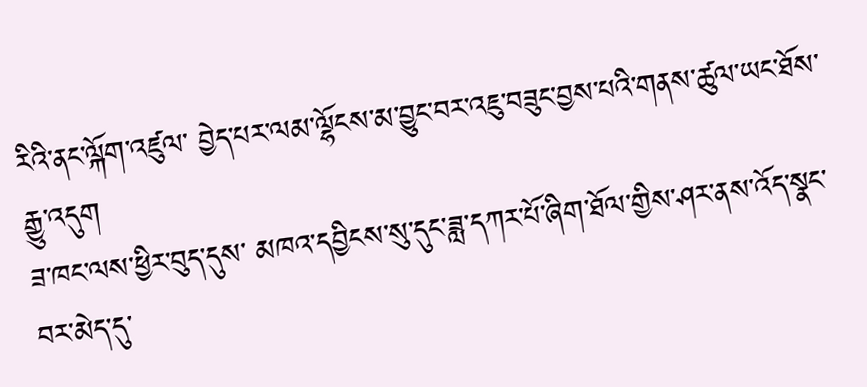རིའི་ནང་ལྐོག་འཛུལ་ བྱེད་པར་ལམ་ལྷོངས་མ་བྱུང་བར་འཇུ་བཟུང་བྱས་པའི་གནས་ཚུལ་ཡང་ཐོས་རྒྱུ་འདུག
ཟ་ཁང་ལས་ཕྱིར་བུད་དུས་ མཁའ་དབྱིངས་སུ་དུང་ཟླ་དཀར་པོ་ཞིག་ཐོལ་གྱིས་ཤར་ནས་འོད་སྣང་བར་མེད་དུ་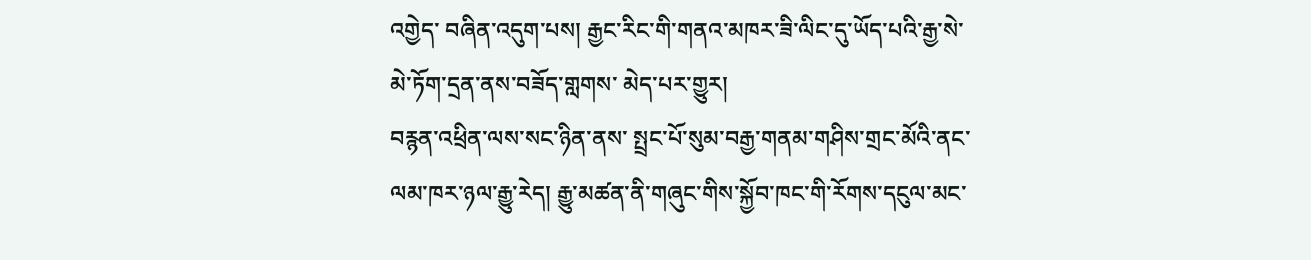འགྱེད་ བཞིན་འདུག་པས། རྒྱང་རིང་གི་གནའ་མཁར་ཟི་ལིང་དུ་ཡོད་པའི་རྒྱ་སེ་མེ་ཏོག་དྲན་ནས་བཟོད་གླགས་ མེད་པར་གྱུར།
བརྙན་འཕྲིན་ལས་སང་ཉིན་ནས་ སྤྲང་པོ་སུམ་བརྒྱ་གནམ་གཤིས་གྲང་མོའི་ནང་ལམ་ཁར་ཉལ་རྒྱུ་རེད། རྒྱུ་མཚན་ནི་གཞུང་གིས་སྐྱོབ་ཁང་གི་རོགས་དངུལ་མང་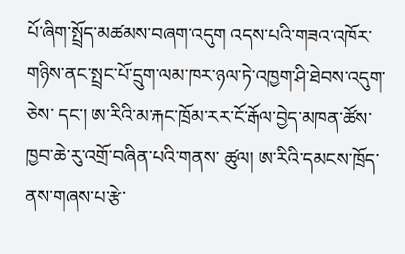པོ་ཞིག་སྤྲོད་མཚམས་བཞག་འདུག འདས་པའི་གཟའ་འཁོར་གཉིས་ནང་སྤྲང་པོ་དྲུག་ལམ་ཁར་ཉལ་ཏེ་འཁྱག་ཤི་ཐེབས་འདུག་ཅེས་ དང་། ཨ་རིའི་མ་རྐང་ཁྲོམ་རར་ངོ་རྒོལ་བྱེད་མཁན་ཚོས་ཁྱབ་ཆེ་རུ་འགྲོ་བཞིན་པའི་གནས་ ཚུལ། ཨ་རིའི་དམངས་ཁྲོད་ནས་གཞས་པ་རྩེ་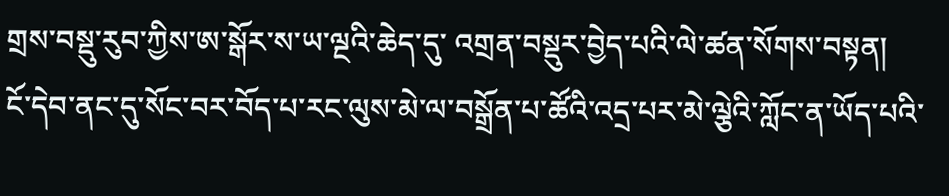གྲས་བསྡུ་རུབ་ཀྱིས་ཨ་སྒོར་ས་ཡ་ལྔའི་ཆེད་དུ་ འགྲན་བསྡུར་བྱེད་པའི་ལེ་ཚན་སོགས་བསྟན།
ངོ་དེབ་ནང་དུ་སོང་བར་བོད་པ་རང་ལུས་མེ་ལ་བསྒྲོན་པ་ཚོའི་འདྲ་པར་མེ་ལྕེའི་ཀློང་ན་ཡོད་པའི་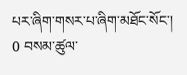པར་ཞིག་གསར་པ་ཞིག་མཐོང་སོང་།
0 བསམ་ཚུལ་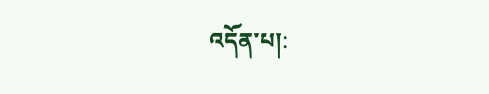འདོན་པ།: